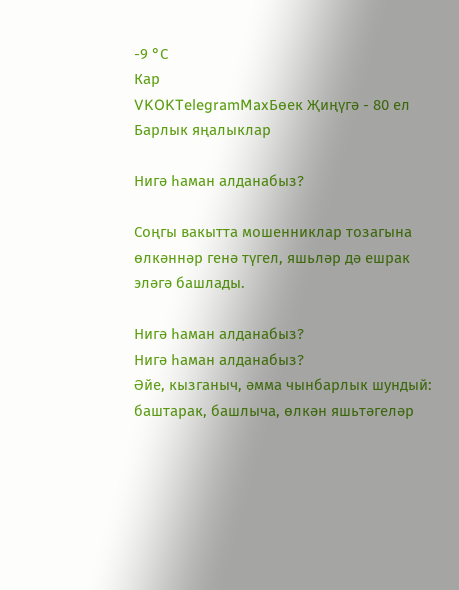-9 °С
Кар
VKOKTelegramMaxБөек Җиңүгә - 80 ел
Барлык яңалыклар

Нигә һаман алданабыз?

Соңгы вакытта мошенниклар тозагына өлкәннәр генә түгел, яшьләр дә ешрак эләгә башлады.

Нигә һаман алданабыз?
Нигә һаман алданабыз?
Әйе, кызганыч, әмма чынбарлык шундый: баштарак, башлыча, өлкән яшьтәгеләр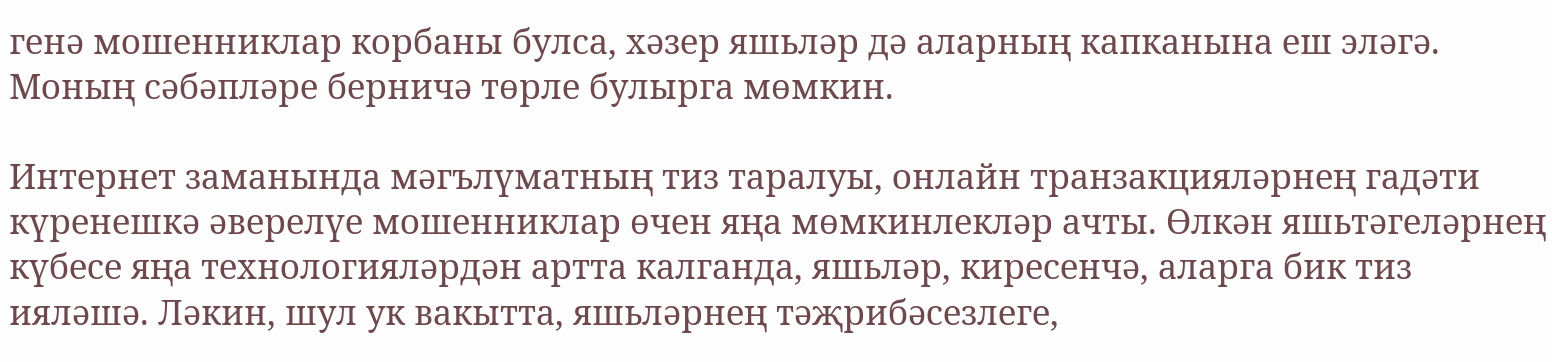генә мошенниклар корбаны булса, хәзер яшьләр дә аларның капканына еш эләгә. Моның сәбәпләре берничә төрле булырга мөмкин.

Интернет заманында мәгълүматның тиз таралуы, онлайн транзакцияләрнең гадәти күренешкә әверелүе мошенниклар өчен яңа мөмкинлекләр ачты. Өлкән яшьтәгеләрнең күбесе яңа технологияләрдән артта калганда, яшьләр, киресенчә, аларга бик тиз ияләшә. Ләкин, шул ук вакытта, яшьләрнең тәҗрибәсезлеге,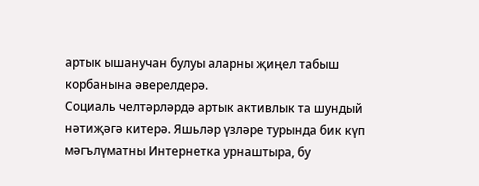артык ышанучан булуы аларны җиңел табыш корбанына әверелдерә.
Социаль челтәрләрдә артык активлык та шундый нәтиҗәгә китерә. Яшьләр үзләре турында бик күп мәгълүматны Интернетка урнаштыра, бу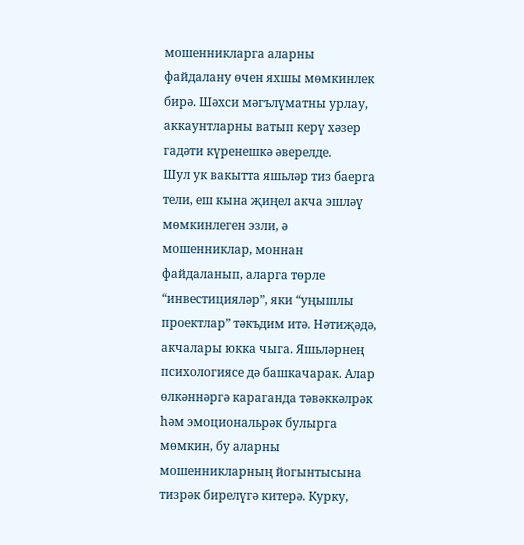мошенникларга аларны файдалану өчен яхшы мөмкинлек бирә. Шәхси мәгълүматны урлау, аккаунтларны ватып керү хәзер гадәти күренешкә әверелде.
Шул ук вакытта яшьләр тиз баерга тели, еш кына җиңел акча эшләү мөмкинлеген эзли, ә мошенниклар, моннан файдаланып, аларга төрле “инвестицияләр”, яки “уңышлы проектлар” тәкъдим итә. Нәтиҗәдә, акчалары юкка чыга. Яшьләрнең психологиясе дә башкачарак. Алар өлкәннәргә караганда тәвәккәлрәк һәм эмоциональрәк булырга мөмкин, бу аларны мошенникларның йогынтысына тизрәк бирелүгә китерә. Курку,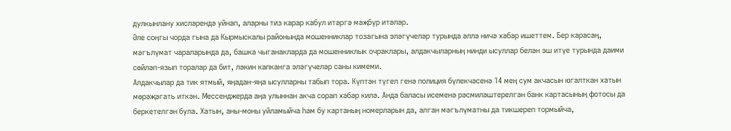дулкынлану хисләрендә уйнап, аларны тиз карар кабул итәргә мәҗбүр итәләр.
Әле соңгы чорда гына да Кырмыскалы районында мошенниклар тозагына эләгүчеләр турында әллә ничә хәбәр ишеттем. Бер карасаң, мәгълүмат чараларында да, башка чыганакларда да мошенниклык очраклары, алдакчыларның нинди ысуллар белән эш итүе турында даими сөйләп-язып торалар да бит, ләкин капканга эләгүчеләр саны кимеми.
Алдакчылар да тик ятмый, яңадан-яңа ысулларны табып тора. Күптән түгел генә полиция бүлекчәсенә 14 мең сум акчасын югалткан хатын мөрәҗәгать иткән. Мессенджерда аңа улыннан акча сорап хәбәр килә. Анда баласы исеменә рәсмиләштерелгән банк картасының фотосы да беркетелгән була. Хатын, аны-моны уйламыйча һәм бу картаның номерларын да, алган мәгълүматны да тикшереп тормыйча,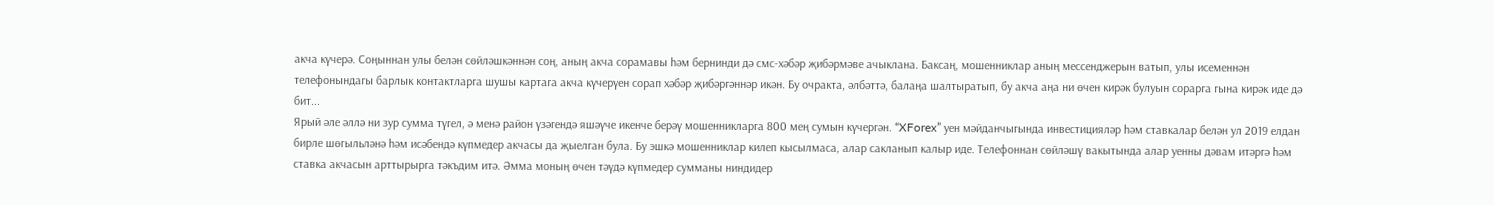акча күчерә. Соңыннан улы белән сөйләшкәннән соң, аның акча сорамавы һәм бернинди дә смс-хәбәр җибәрмәве ачыклана. Баксаң, мошенниклар аның мессенджерын ватып, улы исеменнән телефонындагы барлык контактларга шушы картага акча күчерүен сорап хәбәр җибәргәннәр икән. Бу очракта, әлбәттә, балаңа шалтыратып, бу акча аңа ни өчен кирәк булуын сорарга гына кирәк иде дә бит...
Ярый әле әллә ни зур сумма түгел, ә менә район үзәгендә яшәүче икенче берәү мошенникларга 800 мең сумын күчергән. “XForex” уен мәйданчыгында инвестицияләр һәм ставкалар белән ул 2019 елдан бирле шөгыльләнә һәм исәбендә күпмедер акчасы да җыелган була. Бу эшкә мошенниклар килеп кысылмаса, алар сакланып калыр иде. Телефоннан сөйләшү вакытында алар уенны дәвам итәргә һәм ставка акчасын арттырырга тәкъдим итә. Әмма моның өчен тәүдә күпмедер сумманы ниндидер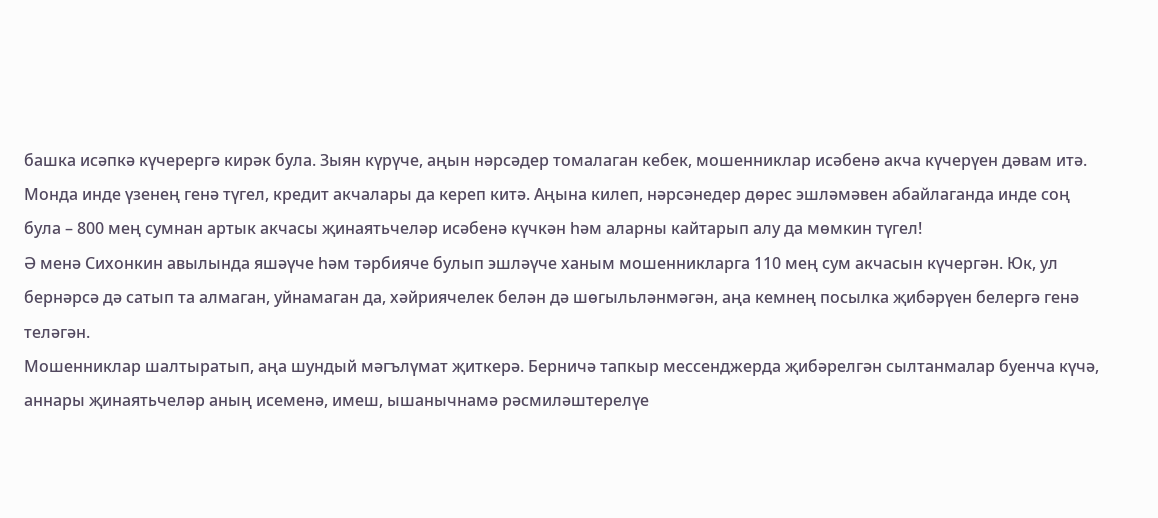башка исәпкә күчерергә кирәк була. Зыян күрүче, аңын нәрсәдер томалаган кебек, мошенниклар исәбенә акча күчерүен дәвам итә. Монда инде үзенең генә түгел, кредит акчалары да кереп китә. Аңына килеп, нәрсәнедер дөрес эшләмәвен абайлаганда инде соң була – 800 мең сумнан артык акчасы җинаятьчеләр исәбенә күчкән һәм аларны кайтарып алу да мөмкин түгел!
Ә менә Сихонкин авылында яшәүче һәм тәрбияче булып эшләүче ханым мошенникларга 110 мең сум акчасын күчергән. Юк, ул бернәрсә дә сатып та алмаган, уйнамаган да, хәйриячелек белән дә шөгыльләнмәгән, аңа кемнең посылка җибәрүен белергә генә теләгән.
Мошенниклар шалтыратып, аңа шундый мәгълүмат җиткерә. Берничә тапкыр мессенджерда җибәрелгән сылтанмалар буенча күчә, аннары җинаятьчеләр аның исеменә, имеш, ышанычнамә рәсмиләштерелүе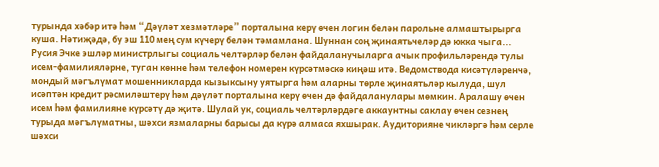турында хәбәр итә һәм “Дәүләт хезмәтләре” порталына керү өчен логин белән парольне алмаштырырга куша. Нәтиҗәдә, бу эш 110 мең сум күчерү белән тәмамлана. Шуннан соң җинаятьчеләр дә юкка чыга...
Русия Эчке эшләр министрлыгы социаль челтәрләр белән файдаланучыларга ачык профильләрендә тулы исем-фамилияләрне, туган көнне һәм телефон номерен күрсәтмәскә киңәш итә. Ведомствода кисәтүләренчә, мондый мәгълүмат мошенникларда кызыксыну уятырга һәм аларны төрле җинаятьләр кылуда, шул исәптән кредит рәсмиләштерү һәм дәүләт порталына керү өчен дә файдаланулары мөмкин. Аралашу өчен исем һәм фамилияне күрсәтү дә җитә. Шулай ук, социаль челтәрләрдәге аккаунтны саклау өчен сезнең турыда мәгълүматны, шәхси язмаларны барысы да күрә алмаса яхшырак. Аудиторияне чикләргә һәм серле шәхси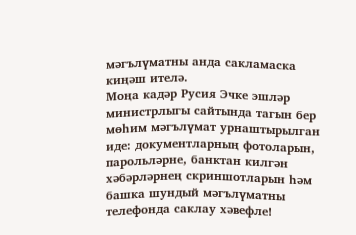мәгълүматны анда сакламаска киңәш ителә.
Моңа кадәр Русия Эчке эшләр министрлыгы сайтында тагын бер мөһим мәгълүмат урнаштырылган иде: документларның фотоларын, парольләрне, банктан килгән хәбәрләрнең скриншотларын һәм башка шундый мәгълүматны телефонда саклау хәвефле!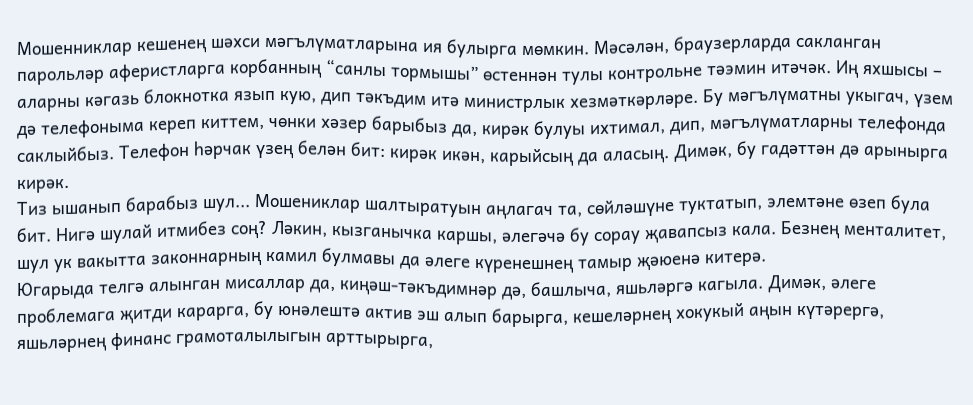Мошенниклар кешенең шәхси мәгълүматларына ия булырга мөмкин. Мәсәлән, браузерларда сакланган парольләр аферистларга корбанның “санлы тормышы” өстеннән тулы контрольне тәэмин итәчәк. Иң яхшысы – аларны кәгазь блокнотка язып кую, дип тәкъдим итә министрлык хезмәткәрләре. Бу мәгълүматны укыгач, үзем дә телефоныма кереп киттем, чөнки хәзер барыбыз да, кирәк булуы ихтимал, дип, мәгълүматларны телефонда саклыйбыз. Телефон һәрчак үзең белән бит: кирәк икән, карыйсың да аласың. Димәк, бу гадәттән дә арынырга кирәк.
Тиз ышанып барабыз шул... Мошениклар шалтыратуын аңлагач та, сөйләшүне туктатып, элемтәне өзеп була бит. Нигә шулай итмибез соң? Ләкин, кызганычка каршы, әлегәчә бу сорау җавапсыз кала. Безнең менталитет, шул ук вакытта законнарның камил булмавы да әлеге күренешнең тамыр җәюенә китерә.
Югарыда телгә алынган мисаллар да, киңәш-тәкъдимнәр дә, башлыча, яшьләргә кагыла. Димәк, әлеге проблемага җитди карарга, бу юнәлештә актив эш алып барырга, кешеләрнең хокукый аңын күтәрергә, яшьләрнең финанс грамоталылыгын арттырырга,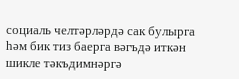социаль челтәрләрдә сак булырга һәм бик тиз баерга вәгъдә иткән шикле тәкъдимнәргә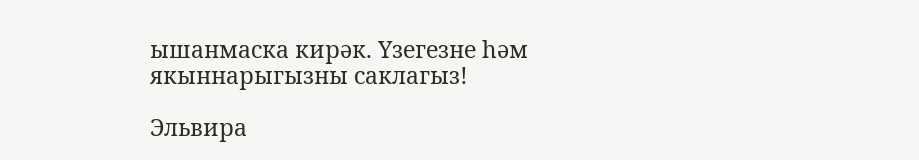ышанмаска кирәк. Үзегезне һәм якыннарыгызны саклагыз!

Эльвира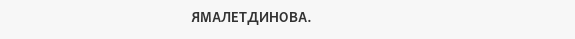ЯМАЛЕТДИНОВА.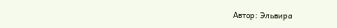Автор: Эльвира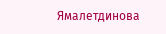Ямалетдинова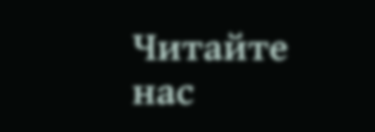Читайте нас